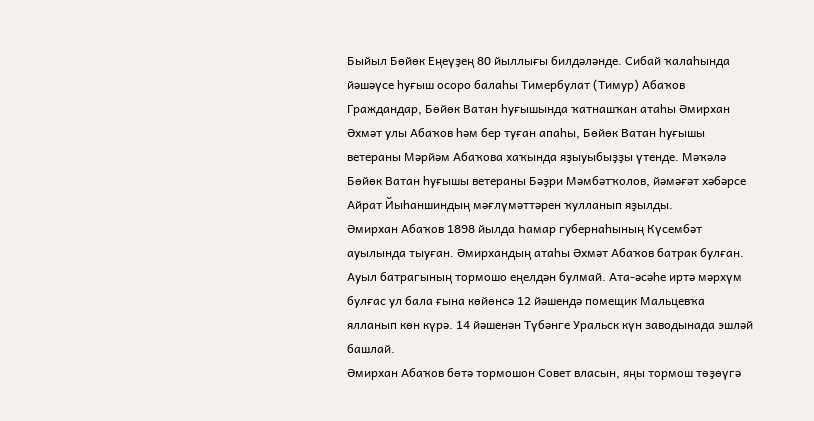Быйыл Бөйөк Еңеүҙең 80 йыллығы билдәләнде. Сибай ҡалаһында йәшәүсе һуғыш осоро балаһы Тимербулат (Тимур) Абаҡов Граждандар, Бөйөк Ватан һуғышында ҡатнашҡан атаһы Әмирхан Әхмәт улы Абаҡов һәм бер туған апаһы, Бөйөк Ватан һуғышы ветераны Мәрйәм Абаҡова хаҡында яҙыуыбыҙҙы үтенде. Мәҡәлә Бөйөк Ватан һуғышы ветераны Бәҙри Мәмбәтҡолов, йәмәғәт хәбәрсе Айрат Йыһаншиндың мәғлүмәттәрен ҡулланып яҙылды.
Әмирхан Абаҡов 1898 йылда Һамар губернаһының Күсембәт ауылында тыуған. Әмирхандың атаһы Әхмәт Абаҡов батрак булған. Ауыл батрагының тормошо еңелдән булмай. Ата-әсәһе иртә мәрхүм булғас ул бала ғына көйөнсә 12 йәшендә помещик Мальцевҡа ялланып көн күрә. 14 йәшенән Түбәнге Уральск күн заводынада эшләй башлай.
Әмирхан Абаҡов бөтә тормошон Совет власын, яңы тормош төҙөүгә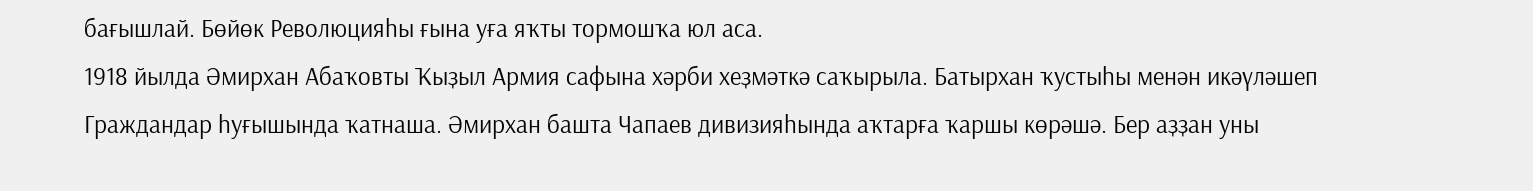бағышлай. Бөйөк Революцияһы ғына уға яҡты тормошҡа юл аса.
1918 йылда Әмирхан Абаҡовты Ҡыҙыл Армия сафына хәрби хеҙмәткә саҡырыла. Батырхан ҡустыһы менән икәүләшеп Граждандар һуғышында ҡатнаша. Әмирхан башта Чапаев дивизияһында аҡтарға ҡаршы көрәшә. Бер аҙҙан уны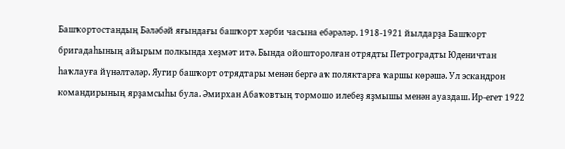Башҡортостандың Бәләбәй яғындағы башҡорт хәрби часына ебәрәләр. 1918-1921 йылдарҙа Башҡорт бригадаһының айырым полкында хеҙмәт итә. Бында ойошторолған отрядты Петроградты Юденичтан һаҡлауға йүнәлтәләр. Яугир башҡорт отрядтары менән бергә аҡ поляктарға ҡаршы көрәшә. Ул эскандрон командирының ярҙамсыһы була. Әмирхан Абаҡовтың тормошо илебеҙ яҙмышы менән ауаздаш. Ир-егет 1922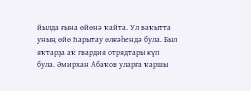йылда ғына өйөнә ҡайта. Ул ваҡытта уның өйө Һарытау өлкәһендә була. Был яҡтарҙа аҡ гвардия отрядтары күп була. Әмирхан Абаҡов уларға ҡаршы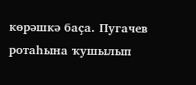көрәшкә баҫа. Пугачев ротаһына ҡушылып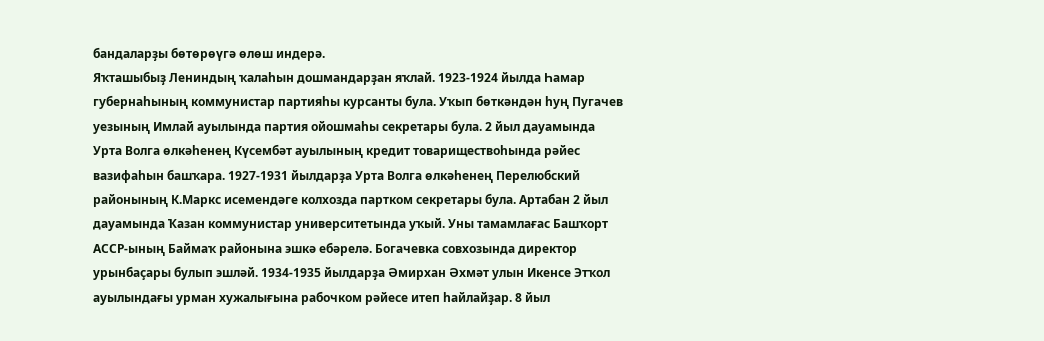бандаларҙы бөтөрөүгә өлөш индерә.
Яҡташыбыҙ Лениндың ҡалаһын дошмандарҙан яҡлай. 1923-1924 йылда Һамар губернаһының коммунистар партияһы курсанты була. Уҡып бөткәндән һуң Пугачев уезының Имлай ауылында партия ойошмаһы секретары була. 2 йыл дауамында Урта Волга өлкәһенең Күсембәт ауылының кредит товариществоһында рәйес вазифаһын башҡара. 1927-1931 йылдарҙа Урта Волга өлкәһенең Перелюбский районының К.Маркс исемендәге колхозда партком секретары була. Артабан 2 йыл дауамында Ҡазан коммунистар университетында уҡый. Уны тамамлағас Башҡорт АССР-ының Баймаҡ районына эшкә ебәрелә. Богачевка совхозында директор урынбаҫары булып эшләй. 1934-1935 йылдарҙа Әмирхан Әхмәт улын Икенсе Этҡол ауылындағы урман хужалығына рабочком рәйесе итеп һайлайҙар. 8 йыл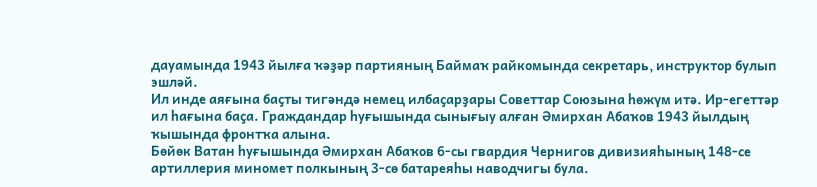дауамында 1943 йылға ҡәҙәр партияның Баймаҡ райкомында секретарь, инструктор булып эшләй.
Ил инде аяғына баҫты тигәндә немец илбаҫарҙары Советтар Союзына һөжүм итә. Ир-егеттәр ил һағына баҫа. Граждандар һуғышында сынығыу алған Әмирхан Абаҡов 1943 йылдың ҡышында фронтҡа алына.
Бөйөк Ватан һуғышында Әмирхан Абаҡов 6-сы гвардия Чернигов дивизияһының 148-се артиллерия миномет полкының 3-сө батареяһы наводчигы була.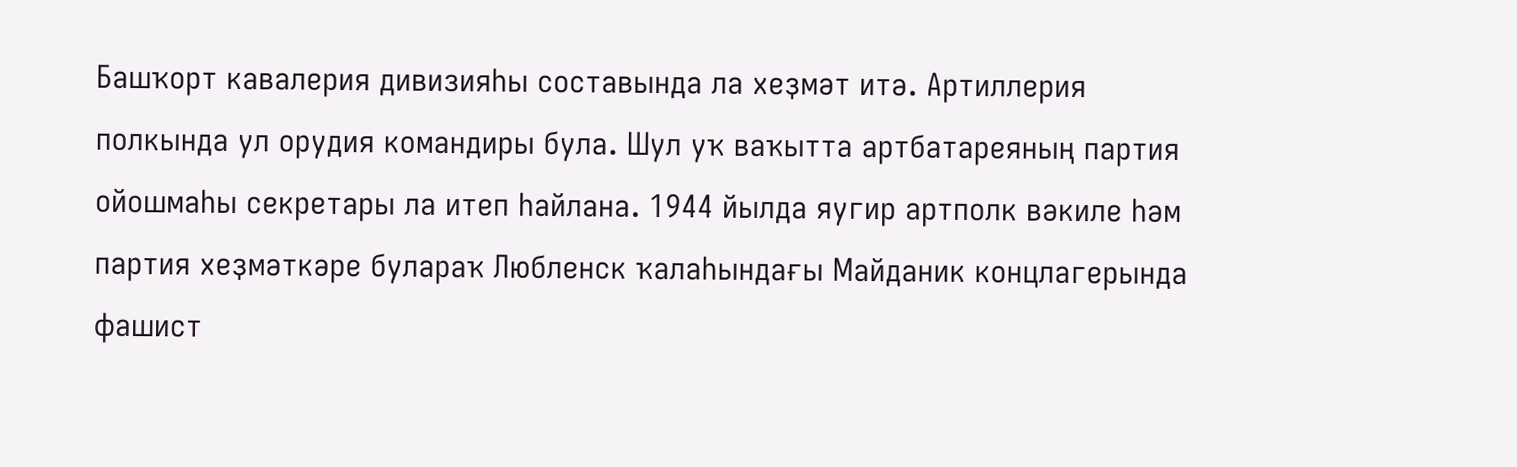Башҡорт кавалерия дивизияһы составында ла хеҙмәт итә. Артиллерия полкында ул орудия командиры була. Шул уҡ ваҡытта артбатареяның партия ойошмаһы секретары ла итеп һайлана. 1944 йылда яугир артполк вәкиле һәм партия хеҙмәткәре булараҡ Любленск ҡалаһындағы Майданик концлагерында фашист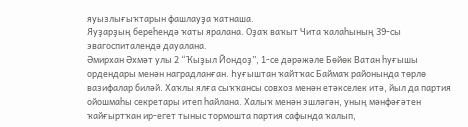яуызлығыҡтарын фашлауҙа ҡатнаша.
Яуҙарҙың береһендә ҡаты яралана. Оҙаҡ ваҡыт Чита ҡалаһының 39-сы эвагоспиталендә дауалана.
Әмирхан Әхмәт улы 2 “Ҡыҙыл Йондоҙ”, 1-се дәрәжәле Бөйөк Ватан һуғышы ордендары менән наградланған. Һуғыштан ҡайтҡас Баймаҡ районында төрлө вазифалар биләй. Хаҡлы ялға сыҡҡансы совхоз менән етәкселек итә, йыл да партия ойошмаһы секретары итеп һайлана. Халыҡ менән эшләгән, уның мәнфәғәтен ҡайғыртҡан ир-егет тыныс тормошта партия сафында ҡалып,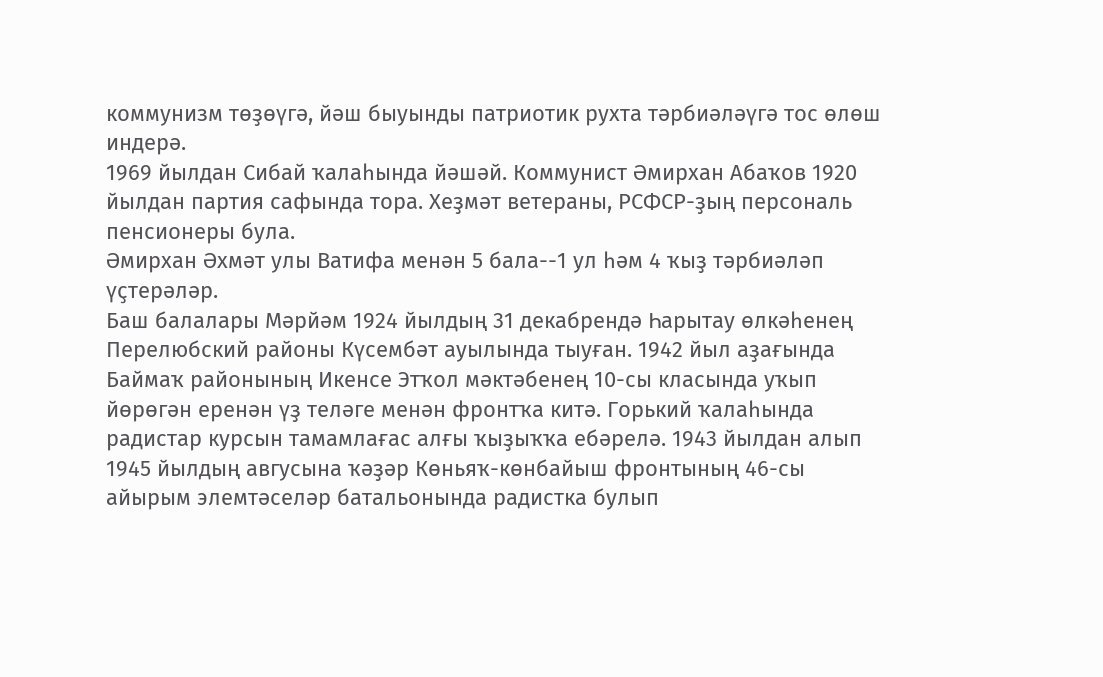коммунизм төҙөүгә, йәш быуынды патриотик рухта тәрбиәләүгә тос өлөш индерә.
1969 йылдан Сибай ҡалаһында йәшәй. Коммунист Әмирхан Абаҡов 1920 йылдан партия сафында тора. Хеҙмәт ветераны, РСФСР-ҙың персональ пенсионеры була.
Әмирхан Әхмәт улы Ватифа менән 5 бала--1 ул һәм 4 ҡыҙ тәрбиәләп үҫтерәләр.
Баш балалары Мәрйәм 1924 йылдың 31 декабрендә Һарытау өлкәһенең Перелюбский районы Күсембәт ауылында тыуған. 1942 йыл аҙағында Баймаҡ районының Икенсе Этҡол мәктәбенең 10-сы класында уҡып йөрөгән еренән үҙ теләге менән фронтҡа китә. Горький ҡалаһында радистар курсын тамамлағас алғы ҡыҙыҡҡа ебәрелә. 1943 йылдан алып 1945 йылдың авгусына ҡәҙәр Көньяҡ-көнбайыш фронтының 46-сы айырым элемтәселәр батальонында радистка булып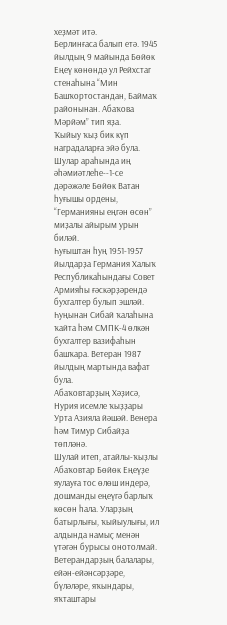хеҙмәт итә.
Берлинғаса балып етә. 1945 йылдың 9 майында Бөйөк Еңеү көнөндә ул Рейхстаг стенаһына “Мин Башҡортостандан, Баймаҡ районынан. Абаҡова Мәрйәм” тип яҙа.
Ҡыйыу ҡыҙ бик күп наградаларға эйә була. Шулар араһында иң әһәмиәтлеһе--1-се дәрәжәле Бөйөк Ватан һуғышы ордены, “Германияны еңгән өсөн” миҙалы айырым урын биләй.
Һуғыштан һуң 1951-1957 йылдарҙа Германия Халыҡ Республикаһындағы Совет Армияһы ғәскәрҙәрендә бухгалтер булып эшләй. Һуңынан Сибай ҡалаһына ҡайта һәм СМПК-4 өлкән бухгалтер вазифаһын башҡара. Ветеран 1987 йылдың мартында вафат була.
Абаҡовтарҙың Хәҙисә, Нурия исемле ҡыҙҙары Урта Азияла йәшәй. Венера һәм Тимур Сибайҙа төпләнә.
Шулай итеп, атайлы-ҡыҙлы Абаҡовтар Бөйөк Еңеүҙе яулауға тос өлөш индерә, дошманды еңеүгә барлыҡ көсөн һала. Уларҙың батырлығы, ҡыйыулығы, ил алдында намыҫ менән үтәгән бурысы онотолмай. Ветерандарҙың балалары, ейән-ейәнсәрҙәре, бүләләре, яҡындары, яҡташтары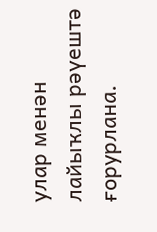улар менән лайыҡлы рәүештә ғорурлана.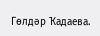Гөлдәр Ҡадаева.